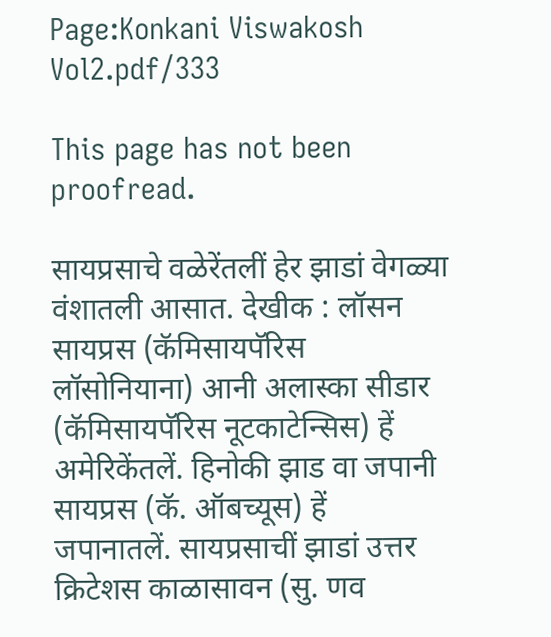Page:Konkani Viswakosh Vol2.pdf/333

This page has not been proofread.

सायप्रसाचे वळेरेंतलीं हेर झाडां वेगळ्या वंशातली आसात. देखीक : लॉसन सायप्रस (कॅमिसायपॅरिस लॉसोनियाना) आनी अलास्का सीडार (कॅमिसायपॅरिस नूटकाटेन्सिस) हें अमेरिकेंतलें. हिनोकी झाड वा जपानी सायप्रस (कॅ. ऑबच्यूस) हें जपानातलें. सायप्रसाचीं झाडां उत्तर क्रिटेशस काळासावन (सु. णव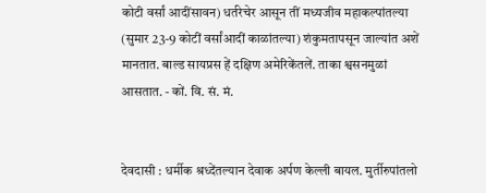कोटी वर्सां आदींसावन) धर्तरेचेर आसून तीं मध्यजीव महाकल्पांतल्या (सुमार 23-9 कोटीं वर्सांआदीं काळांतल्या) शंकुमतापसून जाल्यांत अशें मानतात. बाल्ड सायप्रस हें दक्षिण अमेरिकेंतलें. ताका श्वसनमुळां आसतात. - कों. वि. सं. मं.


देवदासी : धर्मीक श्रध्देंतल्यान देवाक अर्पण केल्ली बायल. मुर्तीरुपांतलो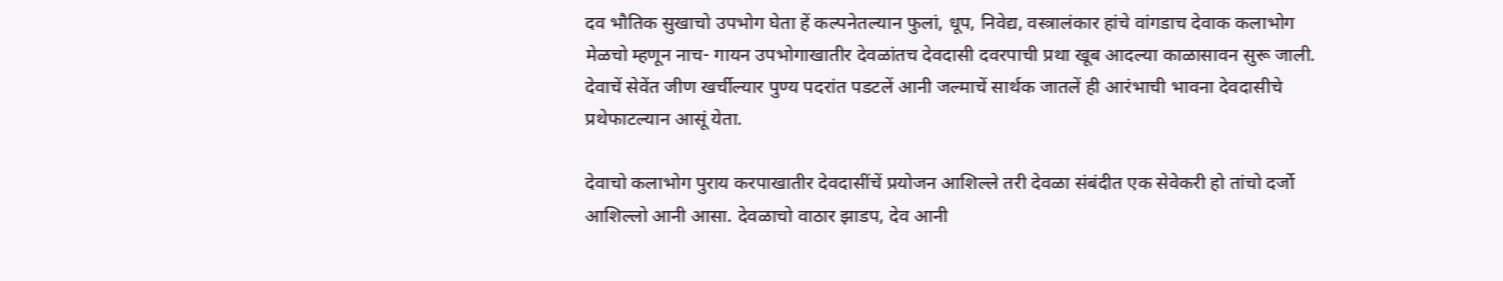दव भौतिक सुखाचो उपभोग घेता हें कल्पनेतल्यान फुलां, धूप, निवेद्य, वस्त्रालंकार हांचे वांगडाच देवाक कलाभोग मेळचो म्हणून नाच- गायन उपभोगाखातीर देवळांतच देवदासी दवरपाची प्रथा खूब आदल्या काळासावन सुरू जाली. देवाचें सेवेंत जीण खर्चील्यार पुण्य पदरांत पडटलें आनी जल्माचें सार्थक जातलें ही आरंभाची भावना देवदासीचे प्रथेफाटल्यान आसूं येता.

देवाचो कलाभोग पुराय करपाखातीर देवदासींचें प्रयोजन आशिल्ले तरी देवळा संबंदीत एक सेवेकरी हो तांचो दर्जो आशिल्लो आनी आसा. देवळाचो वाठार झाडप, देव आनी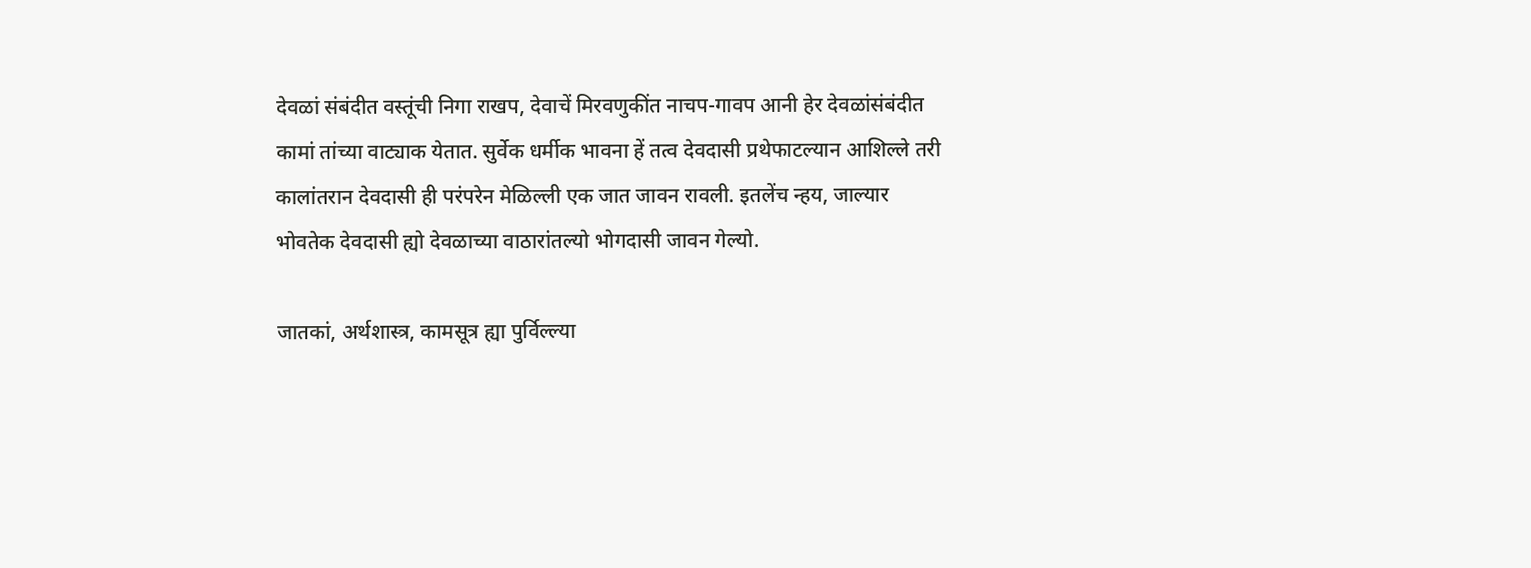देवळां संबंदीत वस्तूंची निगा राखप, देवाचें मिरवणुकींत नाचप-गावप आनी हेर देवळांसंबंदीत कामां तांच्या वाट्याक येतात. सुर्वेक धर्मीक भावना हें तत्व देवदासी प्रथेफाटल्यान आशिल्ले तरी कालांतरान देवदासी ही परंपरेन मेळिल्ली एक जात जावन रावली. इतलेंच न्हय, जाल्यार भोवतेक देवदासी ह्यो देवळाच्या वाठारांतल्यो भोगदासी जावन गेल्यो.

जातकां, अर्थशास्त्र, कामसूत्र ह्या पुर्विल्ल्या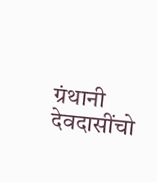ग्रंथानी देवदासींचो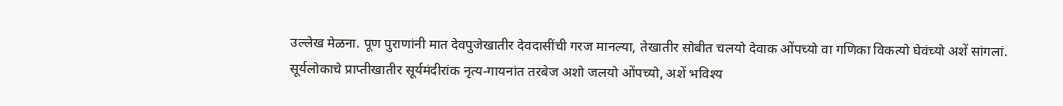उल्लेख मेळना. पूण पुराणांनी मात देवपुजेखातीर देवदासींची गरज मानल्या, तेखातीर सोबीत चलयो देवाक ओंपच्यो वा गणिका विकत्यो घेवंच्यो अशें सांगलां. सूर्यलोकाचे प्राप्तीखातीर सूर्यमंदीरांक नृत्य-गायनांत तरबेज अशो जलयो ओंपच्यो, अशें भविश्य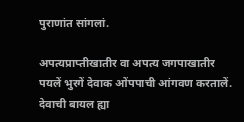पुराणांत सांगलां.

अपत्यप्राप्तीखातीर वा अपत्य जगपाखातीर पयलें भुरगें देवाक ओंपपाची आंगवण करतालें. देवाची बायल ह्या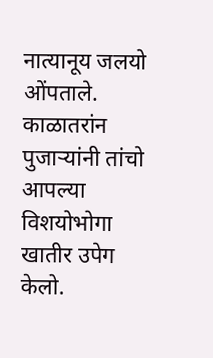नात्यानूय जलयो ओंपताले. काळातरांन पुजाऱ्यांनी तांचो आपल्या विशयोभोगा खातीर उपेग केलो.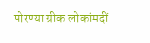पोरण्या ग्रीक लोकांमदीं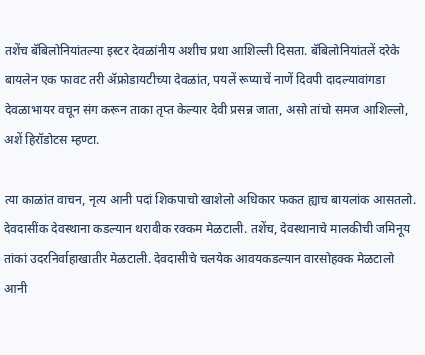तशेंच बॅबिलोनियांतल्या इस्टर देवळांनीय अशीच प्रथा आशिल्ली दिसता. बॅबिलोनियांतलें दरेके बायलेन एक फावट तरी ॲफ्रोडायटीच्या देवळांत, पयलें रूप्याचें नाणें दिवपी दादल्यावांगडा देवळाभायर वचून संग करून ताका तृप्त केल्यार देवी प्रसन्न जाता, असो तांचो समज आशिल्लो, अशें हिरॉडोटस म्हण्टा.

त्या काळांत वाचन, नृत्य आनी पदां शिकपाचो खाशेलो अधिकार फकत ह्याच बायलांक आसतलो. देवदासींक देवस्थाना कडल्यान थरावीक रक्कम मेळटाली. तशेंच, देवस्थानाचे मालकीची जमिनूय तांकां उदरनिर्वाहाखातीर मेळटाली. देवदासीचे चलयेक आवयकडल्यान वारसोहक्क मेळटालो आनी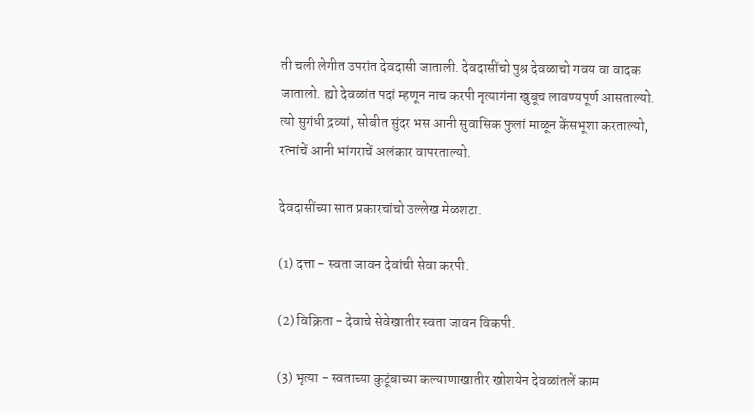ती चली लेगीत उपरांत देवदासी जाताली. देवदासींचो पुश्र देवळाचो गवय वा वादक जातालो. ह्यो देवळांत पदां म्हणून नाच करपी नृत्यागंना खुबूच लावण्यपूर्ण आसताल्यो. त्यो सुगंधी द्रव्यां, सोबीत सुंदर भस आनी सुवासिक फुलां माळून केंसभूशा करताल्यो, रत्नांचें आनी भांगराचें अलंकार वापरताल्यो.

देवदासींच्या सात प्रकारचांचो उल्लेख मेळशटा.

(1) दत्ता - स्वता जावन देवांची सेवा करपी.

(2) विक्रिता - देवाचे सेवेखातीर स्वता जावन विकपी.

(3) भृत्या - स्वताच्या कुटूंबाच्या कल्याणाखातीर खोशयेन देवळांतलें काम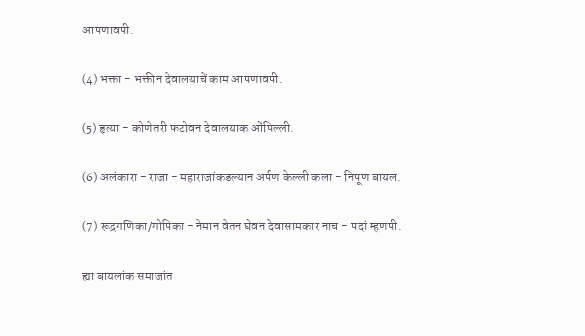आपणावपी.

(4) भक्ता - भक्तीन देवालयाचें काम आपणावपी.

(5) हृत्या - कोणेतरी फटोवन देवालयाक ओंपिल्ली.

(6) अलंकारा - राजा - महाराजांकडल्यान अर्पण केल्ली कला - निपूण बायल.

(7) रूद्रगणिका/गोपिका - नेमान वेतन घेवन देवासामकार नाच - पदां म्हणपी.

ह्या बायलांक समाजांत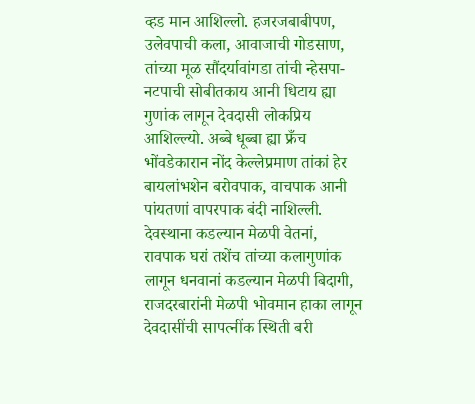व्हड मान आशिल्लो. हजरजबाबीपण, उलेवपाची कला, आवाजाची गोडसाण, तांच्या मूळ सौंदर्यावांगडा तांची न्हेसपा-नटपाची सोबीतकाय आनी धिटाय ह्या गुणांक लागून देवदासी लोकप्रिय आशिल्ल्यो. अब्बे धूब्बा ह्या फ्रँच भोंवडेकारान नोंद केल्लेप्रमाण तांकां हेर बायलांभशेन बरोवपाक, वाचपाक आनी पांयतणां वापरपाक बंदी नाशिल्ली. देवस्थाना कडल्यान मेळपी वेतनां, रावपाक घरां तशेंच तांच्या कलागुणांक लागून धनवानां कडल्यान मेळपी बिदागी, राजदरबारांनी मेळपी भोवमान हाका लागून देवदासींची सापत्नींक स्थिती बरी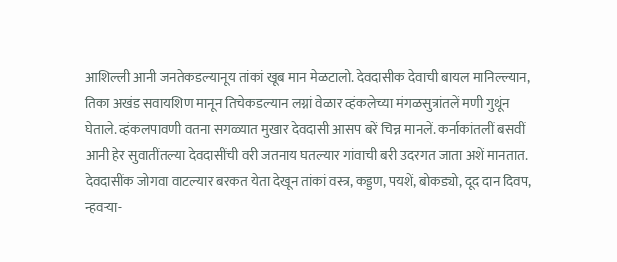आशिल्ली आनी जनतेकडल्यानूय तांकां खूब मान मेळटालो. देवदासीक देवाची बायल मानिल्ल्यान, तिका अखंड सवायशिण मानून तिचेकडल्यान लग्नां वेळार व्हंकलेच्या मंगळसुत्रांतलें मणी गुथूंन घेताले. व्हंकलपावणी वतना सगळ्यात मुखार देवदासी आसप बरें चिन्न मानलें. कर्नाकांतलीं बसवीं आनी हेर सुवातींतल्या देवदासींची वरी जतनाय घतल्यार गांवाची बरी उदरगत जाता अशें मानतात. देवदासींक जोगवा वाटल्यार बरकत येता देखून तांकां वस्त्र, कड्डण, पयशें, बोकड्यो, दूद दान दिवप, न्हवऱ्या-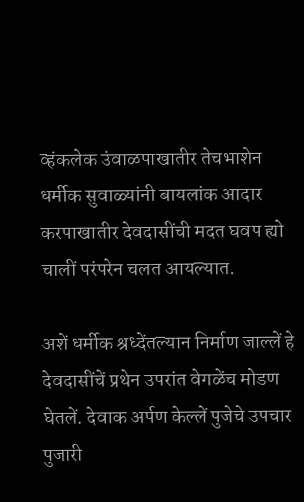व्हंकलेक उंवाळपाखातीर तेचभाशेन धर्मीक सुवाळ्यांनी बायलांक आदार करपाखातीर देवदासींची मदत घवप ह्यो चालीं परंपरेन चलत आयल्यात.

अशें धर्मीक श्रध्देंतल्यान निर्माण जाल्लें हे देवदासींचें प्रथेन उपरांत वेगळेंच मोडण घेतलें. देवाक अर्पण केल्लें पुजेचे उपचार पुजारी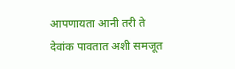आपणायता आनी तरी ते देवांक पावतात अशी समजूत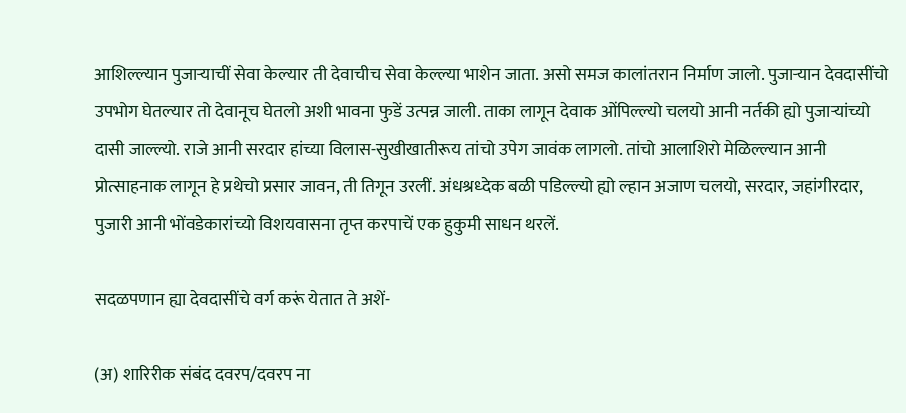आशिल्ल्यान पुजाऱ्याचीं सेवा केल्यार ती देवाचीच सेवा केल्ल्या भाशेन जाता. असो समज कालांतरान निर्माण जालो. पुजाऱ्यान देवदासींचो उपभोग घेतल्यार तो देवानूच घेतलो अशी भावना फुडें उत्पन्न जाली. ताका लागून देवाक ओंपिल्ल्यो चलयो आनी नर्तकी ह्यो पुजाऱ्यांच्यो दासी जाल्ल्यो. राजे आनी सरदार हांच्या विलास-सुखीखातीरूय तांचो उपेग जावंक लागलो. तांचो आलाशिरो मेळिल्ल्यान आनी प्रोत्साहनाक लागून हे प्रथेचो प्रसार जावन, ती तिगून उरलीं. अंधश्रध्देक बळी पडिल्ल्यो ह्यो ल्हान अजाण चलयो, सरदार, जहांगीरदार, पुजारी आनी भोंवडेकारांच्यो विशयवासना तृप्त करपाचें एक हुकुमी साधन थरलें.

सदळपणान ह्या देवदासींचे वर्ग करूं येतात ते अशें-

(अ) शारिरीक संबंद दवरप/दवरप ना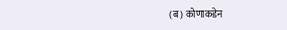(ब) कोणाकडेन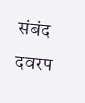संबंद दवरप